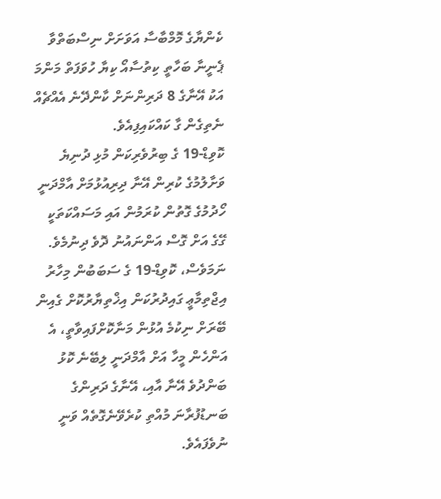ކެންޔާގެ މޮމްބާސާ އަވަށަށް ނިސްބަތްވާ ޕެނީނާ ބަހާތީ ކިތުސާއޯ ކިޔާ ހުވަފަތް މަންމަ އަކު އޭނާގެ 8 ދަރިންނަށް ކާންދޭނެ އެއްޗެއް ނެތިގެން ގާ ކައްކައިފިއެވެ.
ކޮވިޑް-19 ގެ ބިރުވެރިކަން މުޅި ދުނިޔެ ވަށާލުމުގެ ކުރިން އޭނާ ދިރިއުޅުމަށް އާމްދަނީ ހޯދުމުގެ ގޮތުން ކުރަމުން އައި މަސައްކަތަކީ ގޭގެ އަށް ގޮސް އަންނައުނު ދޮވެ ދިނުމެވެ. ނަމަވެސް، ކޮވިޑް-19 ގެ ސަބަބުން މިހާރު އިޖްތިމާޢީ ގައިދުރުކަން އިޚްތިޔާރުކޮށް ގެއިން ބޭރަށް ނިކުމެ އުޅުން މަނާކޮށްފައިވާތީ، އެ އަންހެން މީހާ އަށް އާމްދަނީ ލިބޭނެ ކޮޅު ބަންދުވެ އޭނާ އާއި، އޭނާގެ ދަރިންގެ ބަނޑުފުރާނަ މުއްތި ކުރެވޭނެގޮތެއް ވަނީ ނުވެފައެވެ.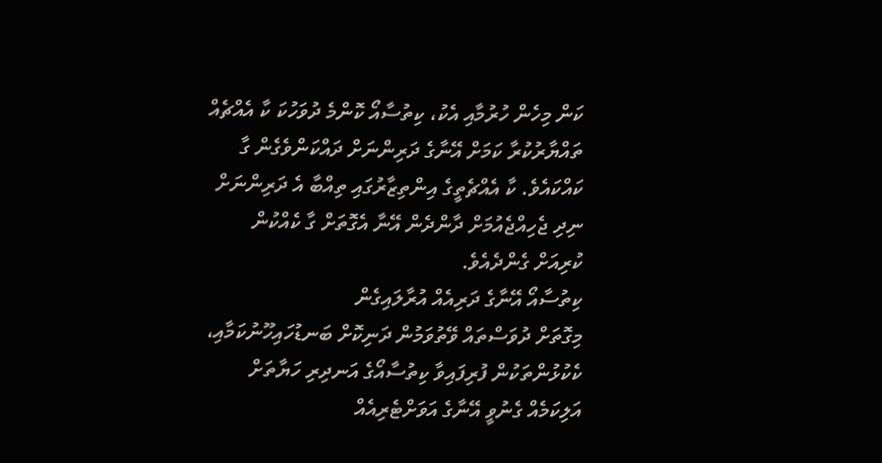ކަން މިހެން ހުރުމާއި އެކު، ކިތުސާއޯ ކޮންމެ ދުވަހުކަ ކާ އެއްޗެއް ތައްޔާރުކުރާ ކަމަށް އޭނާގެ ދަރިންނަށް ދައްކަންވެގެން ގާ ކައްކައެވެ. ކާ އެއްޗެތީގެ އިންތިޒާރުގައި ތިއްބާ އެ ދަރިންނަށް ނިދި ޖެހިއްޖެއުމަށް ދާންދެން އޭނާ އެގޮތަށް ގާ ކެއްކުން ކުރިއަށް ގެންދެއެވެ.
ކިތުސާއޯ އޭނާގެ ދަރިއެއް އުރާލައިގެން
މިގޮތަށް ދުވަސްތައް ވޭތުވަމުން ދަނިކޮށް ބަނޑުހައިހޫނުކަމާއި، ކެކުޅުންތަކުން ފުރިފައިވާ ކިތުސާއޯގެ އަނދިރި ހަޔާތަށް އަލިކަމެއް ގެނުވީ އޭނާގެ އަވަށްޓެރިއެއް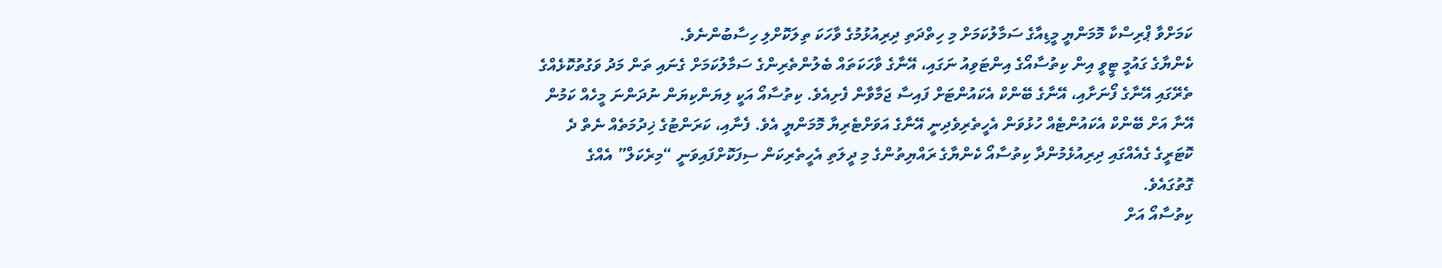ކަމަށްވާ ޕްރިސްކާ މޮމަންޔީ މީޑިއާގެ ސަމާލުކަމަށް މި ހިތްދަތި ދިރިއުޅުމުގެ ވާހަކަ ތިލަކޮށްލި ހިސާބުންނެވެ.
ކެންޔާގެ ގައުމީ ޓީވީ އިން ކިތުސާއޯގެ އިންޓަވިއު ނަގައި، އޭނާގެ ވާހަކަތައް ބެލުންތެރިންގެ ސަމާލުކަމަށް ގެނައި ތަން މަދު ވަގުތުކޮޅެއްގެ ތެރޭގައި އޭނާގެ ފޯނަށާއި، އޭނާގެ ބޭންކް އެކައުންޓަށް ފައިސާ ޖަމާވާން ފެށިއެވެ. ކިތުސާއޯ އަކީ ލިޔަންކިޔަން ނުދަންނަ މީހެއް ކަމުން އޭނާ އަށް ބޭންކް އެކައުންޓެއް ހުޅުވަން އެހީތެރިވެދިނީ އޭނާގެ އަވަށްޓެރިޔާ މޮމަންޔީ އެވެ. ފެނާއި، ކަރަންޓުގެ ޚިދުމަތެއް ނެތް ދެ ކޮޓަރީގެ ގެއެއްގައި ދިރިއުޅެމުންދާ ކިތުސާއޯ ކެންޔާގެ ރައްޔިތުންގެ މި ދީލަތި އެހީތެރިކަން ސިފަކޮށްފައިވަނީ “މިރެކަލް” އެއްގެ ގޮތުގައެވެ.
ކިތުސާއޯ އަށް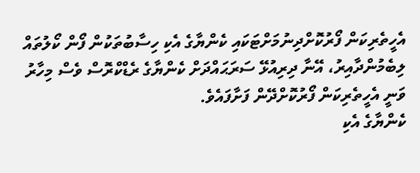އެހީތެރިކަން ފޯރުކޮށްދިނުމަށްޓަކައި ކެންޔާގެ އެކި ހިސާބުތަކުން ފޯން ކޯލުތައް ލިބެމުންދާއިރު، އޭނާ ދިރިއުޅޭ ސަރަޙައްދަށް ކެންޔާގެ ރެޑްކްރޮސް ވެސް މިހާރު ވަނީ އެހީތެރިކަން ފޯރުކޮށްދޭން ފަށާފައެވެ.
ކެންޔާގެ އެކި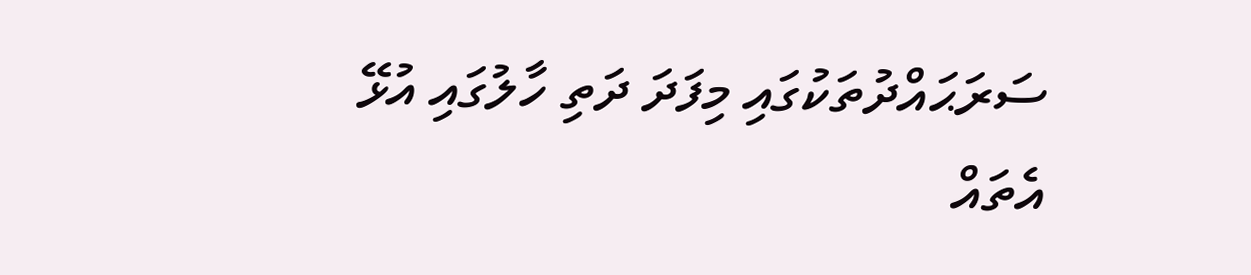ސަރަޙައްދުތަކުގައި މިފަދަ ދަތި ހާލުގައި އުޅޭ އެތައް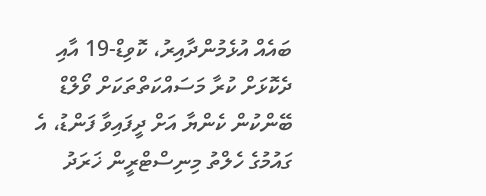ބައެއް އުޅެމުންދާއިރު، ކޮވިޑް-19 އާއި ދެކޮޅަށް ކުރާ މަސައްކަތްތަކަށް ވޯލްޑް ބޭންކުން ކެންޔާ އަށް ދީފައިވާ ފަންޑު، އެ ގައުމުގެ ހެލްތު މިނިސްޓްރީން ޚަރަދު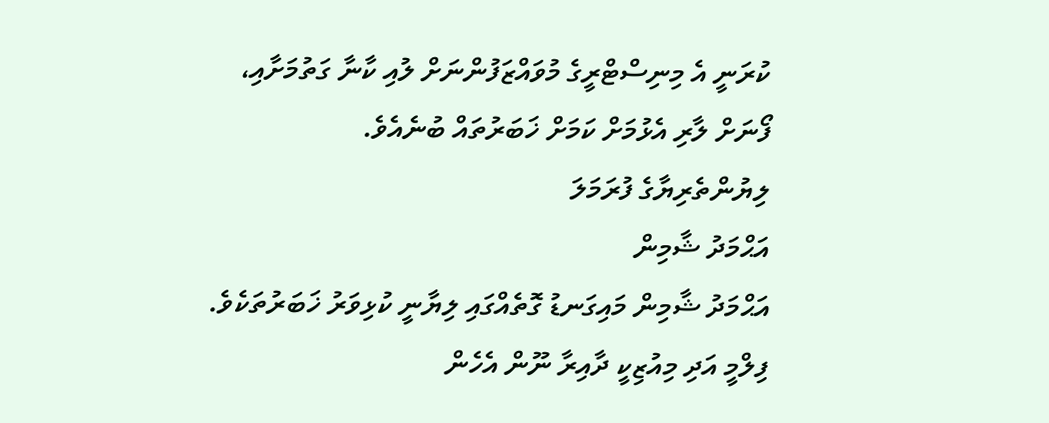ކުރަނީ އެ މިނިސްޓްރީގެ މުވައްޒަފުންނަށް ލުއި ކާނާ ގަތުމަށާއި، ފޯނަށް ލާރި އެޅުމަށް ކަމަށް ޚަބަރުތައް ބުނެއެވެ.
ލިޔުންތެރިޔާގެ ފުރަމަލަ
އަޙްމަދު ޝާމިން
އަޙްމަދު ޝާމިން މައިގަނޑު ގޮތެއްގައި ލިޔާނީ ކުޅިވަރު ޚަބަރުތަކެވެ. ފިލްމީ އަދި މިއުޒިކީ ދާއިރާ ނޫން އެހެން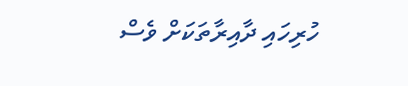ހުރިހައި ދާއިރާތަކަށް ވެސް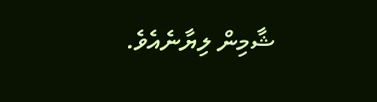ޝާމިން ލިޔާނެއެވެ.